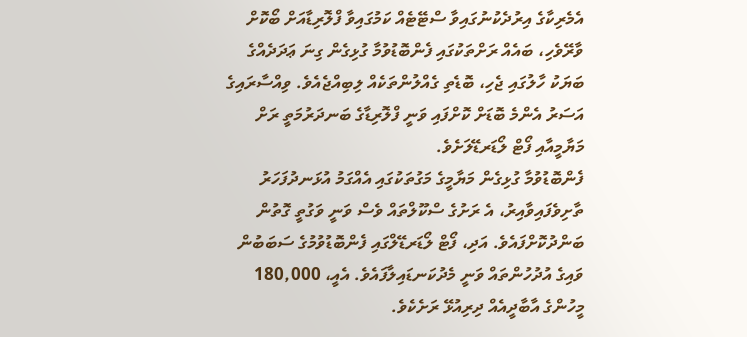އެމެރިކާގެ އިރުދެކުނުގައިވާ ސްޓޭޓެއް ކަމުގައިވާ ފްލޮރިޑާއަށް ބޯކޮށް ވާރޭވެހި، ބައެއް ރަށްތަކުގައި ފެންބޮޑުވުމާ ގުޅިގެން ގިނަ ޢަދަދެއްގެ ބަޔަކު ހާލުގައި ޖެހި، ބޮޑެތި ގެއްލުންތަކެއް ލިބިއްޖެއެވެ. ވިއްސާރައިގެ އަސަރު އެންމެ ބޮޑަށް ކޮށްފައި ވަނީ ފްލޮރިޑާގެ ބަނދަރުމަތީ ރަށް މަޔާމީއާއި ފޯޓް ލޯޑަރޑޭލަށެވެ.
ފެންބޮޑުވުމާ ގުޅިގެން މަޔާމީގެ މަގުތަކުގައި އެއްގަމު އުޅަނދުފަހަރު ތާށިވެފައިވާއިރު، އެ ރަށުގެ ސްކޫލްތައް ވެސް ވަނީ ވަގުތީ ގޮތުން ބަންދުކޮށްފައެވެ. އަދި، ފޯޓް ލޯޑަރޑޭލްގައި ފެންބޮޑުވުމުގެ ސަބަބުން ވައިގެ އުދުހުންތައް ވަނީ މެދުކަނޑައިލާފައެވެ. އެއީ، 180,000 މީހުންގެ އާބާދީއެއް ދިރިއުޅޭ ރަށެކެވެ.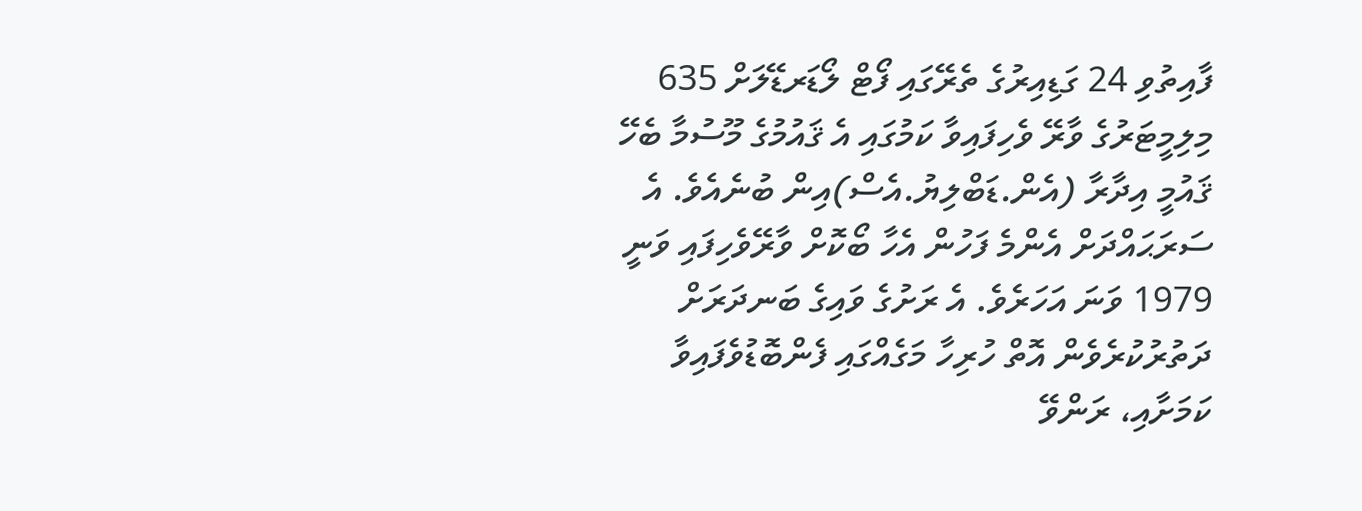ފާއިތުވި 24 ގަޑިއިރުގެ ތެރޭގައި ފޯޓް ލޯޑަރޑޭލަށް 635 މިލިމީޓަރުގެ ވާރޭ ވެހިފައިވާ ކަމުގައި އެ ޤައުމުގެ މޫސުމާ ބެހޭ ޤައުމީ އިދާރާ (އެން.ޑަބްލިޔު.އެސް)އިން ބުނެއެވެ. އެ ސަރަޙައްދަށް އެންމެ ފަހުން އެހާ ބޯކޮށް ވާރޭވެހިފައި ވަނީ 1979 ވަނަ އަހަރެވެ. އެ ރަށުގެ ވައިގެ ބަނދަރަށް ދަތުރުކުރެވެން އޮތް ހުރިހާ މަގެއްގައި ފެންބޮޑުވެފައިވާ ކަމަށާއި، ރަންވޭ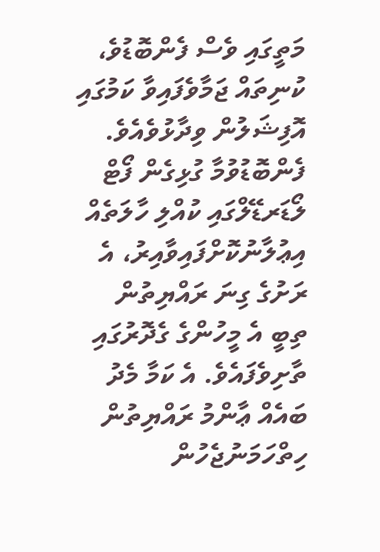މަތީގައި ވެސް ފެންބޮޑުވެ، ކުނިތައް ޖަމާވެފައިވާ ކަމުގައި އޮފިޝަލުން ވިދާޅުވެއެވެ.
ފެންބޮޑުވުމާ ގުޅިގެން ފޯޓް ލޯޑަރޑޭލްގައި ކުއްލި ހާލަތެއް އިޢުލާނުކޮށްފައިވާއިރު، އެ ރަށުގެ ގިނަ ރައްޔިތުން ތިބީ އެ މީހުންގެ ގެދޮރުގައި ތާށިވެފައެވެ. އެ ކަމާ މެދު ބައެއް ޢާންމު ރައްޔިތުން ހިތްހަމަނުޖެހުން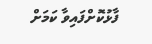ފާޅުކޮށްފައިވާ ކަމަށް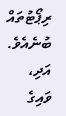ރިޕޯޓުތައް ބުނެއެވެ. އަދި، ވައިގެ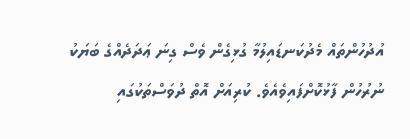އުދުހުންތައް މެދުކަނޑައިލުމާ ގުޅިގެން ވެސް ގިނަ ޢަދަދެއްގެ ބަޔަކު ނުރުހުން ފާޅުކޮށްފައިވެއެވެ. ކުރިއަށް އޮތް ދުވަސްތަކުގައި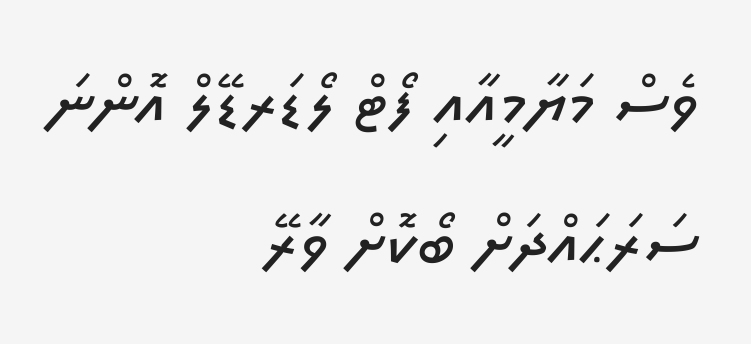ވެސް މަޔާމީއާއި ފޯޓް ލޯޑަރޑޭލް އޮންނަ ސަރަޙައްދަށް ބޯކޮށް ވާރޭ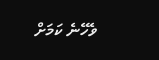ވެހޭނެ ކަމަށް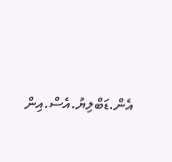އެން.ޑަބްލިޔު.އެސް.އިން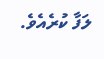ލަފާ ކުރެއެވެ.